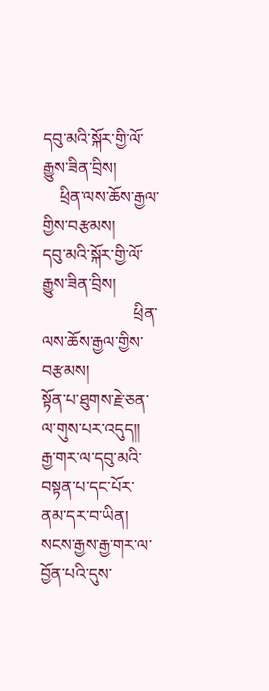དབུ་མའི་སྐོར་གྱི་ལོ་རྒྱུས་ཟིན་བྲིས།
    ཕྲིན་ལས་ཆོས་རྒྱལ་གྱིས་བརྩམས།
དབུ་མའི་སྐོར་གྱི་ལོ་རྒྱུས་ཟིན་བྲིས།
                      ཕྲིན་ལས་ཆོས་རྒྱལ་གྱིས་བརྩམས།
སྟོན་པ་ཐུགས་རྗེ་ཅན་ལ་གུས་པར་འདུད།།
རྒྱ་གར་ལ་དབུ་མའི་བསྟན་པ་དང་པོར་ནམ་དར་བ་ཡིན།
སངས་རྒྱས་རྒྱ་གར་ལ་བྱོན་པའི་དུས་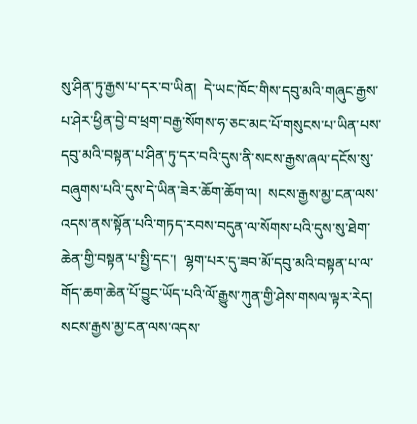སུ་ཤིན་ཏུ་རྒྱས་པ་དར་བ་ཡིན།  དེ་ཡང་ཁོང་གིས་དབུ་མའི་གཞུང་རྒྱས་པ་ཤེར་ཕྱིན་བྱེ་བ་ཕྲག་བརྒྱ་སོགས་ཧ་ཅང་མང་པོ་གསུངས་པ་ཡིན་པས་དབུ་མའི་བསྟན་པ་ཤིན་ཏུ་དར་བའི་དུས་ནི་སངས་རྒྱས་ཞལ་དངོས་སུ་བཞུགས་པའི་དུས་དེ་ཡིན་ཟེར་ཆོག་ཆོག་ལ།  སངས་རྒྱས་མྱ་ངན་ལས་འདས་ནས་སྟོན་པའི་གཏད་རབས་བདུན་ལ་སོགས་པའི་དུས་སུ་ཐེག་ཆེན་གྱི་བསྟན་པ་སྤྱི་དང་།  ལྷག་པར་དུ་ཟབ་མོ་དབུ་མའི་བསྟན་པ་ལ་གོད་ཆག་ཆེན་པོ་བྱུང་ཡོད་པའི་ལོ་རྒྱུས་ཀུན་གྱི་ཤེས་གསལ་ལྟར་རེད།  སངས་རྒྱས་མྱ་ངན་ལས་འདས་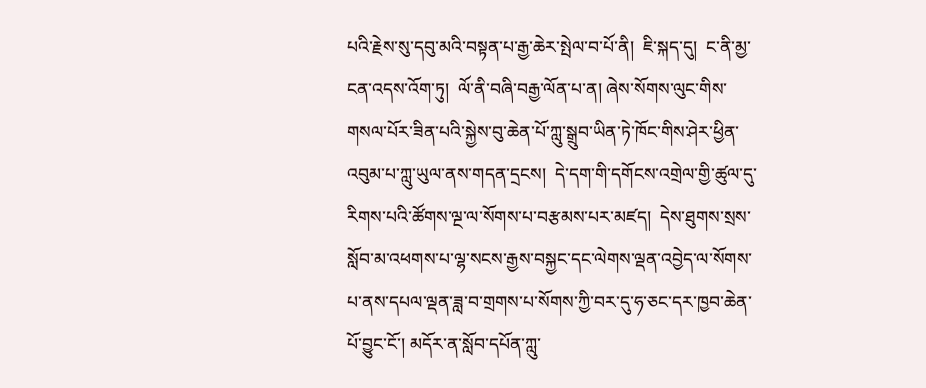པའི་རྗེས་སུ་དབུ་མའི་བསྟན་པ་རྒྱ་ཆེར་སྤེལ་བ་པོ་ནི།  ཇི་སྐད་དུ།  ང་ནི་མྱ་ངན་འདས་འོག་ཏུ།  ལོ་ནི་བཞི་བརྒྱ་ལོན་པ་ན། ཞེས་སོགས་ལུང་གིས་གསལ་པོར་ཟིན་པའི་སྐྱེས་བུ་ཆེན་པོ་ཀླུ་སྒྲུབ་ཡིན་ཏེ་ཁོང་གིས་ཤེར་ཕྱིན་འབུམ་པ་ཀླུ་ཡུལ་ནས་གདན་དྲངས།  དེ་དག་གི་དགོངས་འགྲེལ་གྱི་ཚུལ་དུ་རིགས་པའི་ཚོགས་ལྔ་ལ་སོགས་པ་བརྩམས་པར་མཛད།  དེས་ཐུགས་སྲས་སློབ་མ་འཕགས་པ་ལྷ་སངས་རྒྱས་བསྐྱང་དང་ལེགས་ལྡན་འབྱེད་ལ་སོགས་པ་ནས་དཔལ་ལྡན་ཟླ་བ་གྲགས་པ་སོགས་ཀྱི་བར་དུ་ཧ་ཅང་དར་ཁྱབ་ཆེན་པོ་བྱུང་ངོ་། མདོར་ན་སློབ་དཔོན་ཀླུ་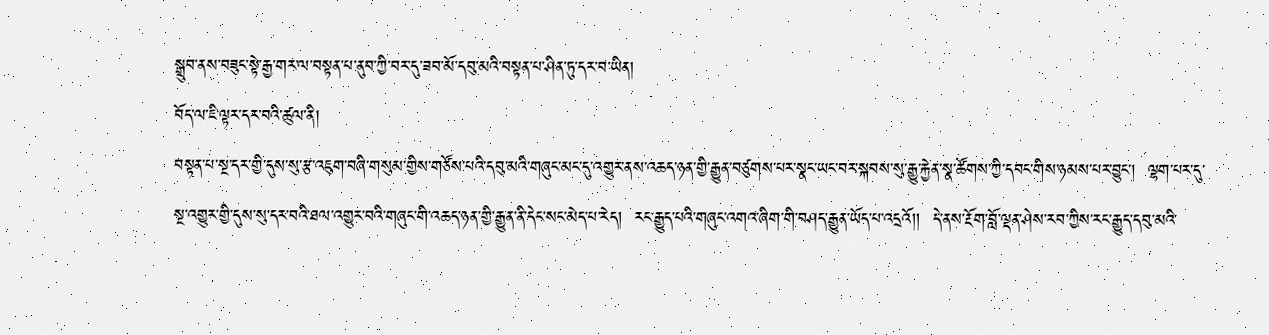སྒྲུབ་ནས་བཟུང་སྟེ་རྒྱ་གར་ལ་བསྟན་པ་ནུབ་ཀྱི་བར་དུ་ཟབ་མོ་དབུ་མའི་བསྟན་པ་ཤིན་ཏུ་དར་བ་ཡིན།
བོད་ལ་ཇི་ལྟར་དར་བའི་ཚུལ་ནི།
བསྟན་པ་སྔ་དར་གྱི་དུས་སུ་རྩ་འཇུག་བཞི་གསུམ་གྱིས་གཙོས་པའི་དབུ་མའི་གཞུང་མང་དུ་འགྱུར་ནས་འཆད་ཉན་གྱི་རྒྱུན་བཙུགས་པར་སྣང་ཡང་བར་སྐབས་སུ་རྒྱུ་རྐྱེན་སྣ་ཚོགས་ཀྱི་དབང་གིས་ཉམས་པར་བྱུང་།  ལྷག་པར་དུ་སྔ་འགྱུར་གྱི་དུས་སུ་དར་བའི་ཐལ་འགྱུར་བའི་གཞུང་གི་འཆད་ཉན་གྱི་རྒྱུན་ནི་དེང་སང་མེད་པ་རེད།  རང་རྒྱུད་པའི་གཞུང་འགའ་ཞིག་གི་བཤད་རྒྱུན་ཡོད་པ་འདྲའོ།།  དེ་ནས་རྔོག་བློ་ལྡན་ཤེས་རབ་ཀྱིས་རང་རྒྱུད་དབུ་མའི་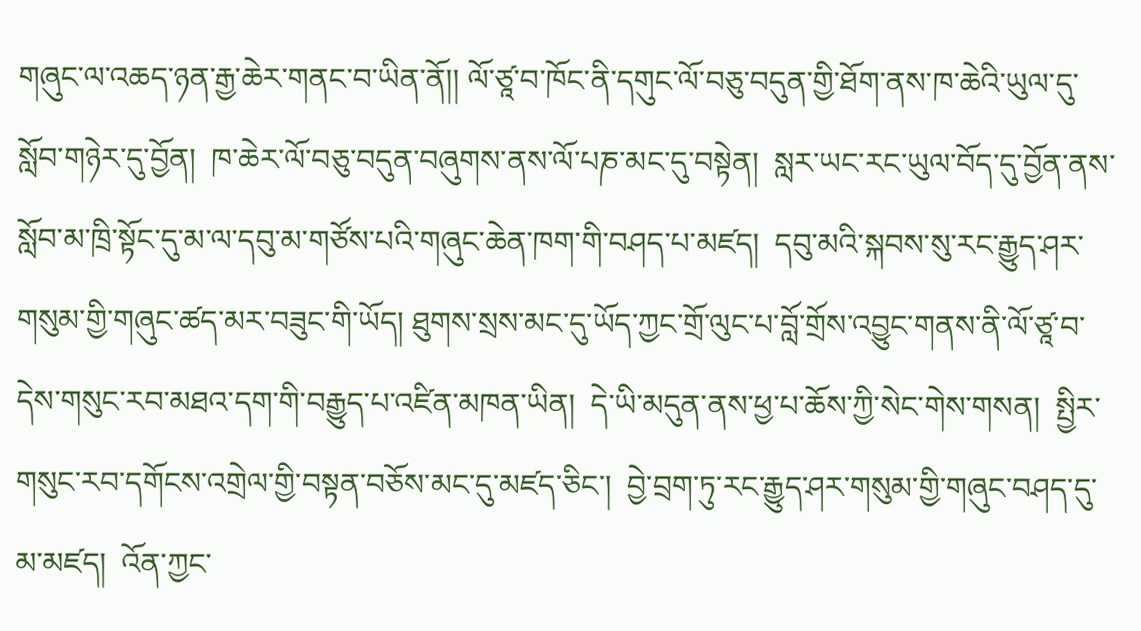གཞུང་ལ་འཆད་ཉན་རྒྱ་ཆེར་གནང་བ་ཡིན་ནོ།། ལོ་ཙཱ་བ་ཁོང་ནི་དགུང་ལོ་བཅུ་བདུན་གྱི་ཐོག་ནས་ཁ་ཆེའི་ཡུལ་དུ་སློབ་གཉེར་དུ་བྱོན།  ཁ་ཆེར་ལོ་བཅུ་བདུན་བཞུགས་ནས་ལོ་པཎ་མང་དུ་བསྟེན།  སླར་ཡང་རང་ཡུལ་བོད་དུ་བྱོན་ནས་སློབ་མ་ཁྲི་སྟོང་དུ་མ་ལ་དབུ་མ་གཙོས་པའི་གཞུང་ཆེན་ཁག་གི་བཤད་པ་མཛད།  དབུ་མའི་སྐབས་སུ་རང་རྒྱུད་ཤར་གསུམ་གྱི་གཞུང་ཚད་མར་བཟུང་གི་ཡོད། ཐུགས་སྲས་མང་དུ་ཡོད་ཀྱང་གྲོ་ལུང་པ་བློ་གྲོས་འབྱུང་གནས་ནི་ལོ་ཙཱ་བ་དེས་གསུང་རབ་མཐའ་དག་གི་བརྒྱུད་པ་འཛིན་མཁན་ཡིན།  དེ་ཡི་མདུན་ནས་ཕྱ་པ་ཆོས་ཀྱི་སེང་གེས་གསན།  སྤྱིར་གསུང་རབ་དགོངས་འགྲེལ་གྱི་བསྟན་བཅོས་མང་དུ་མཛད་ཅིང་།  བྱེ་བྲག་ཏུ་རང་རྒྱུད་ཤར་གསུམ་གྱི་གཞུང་བཤད་དུ་མ་མཛད།  འོན་ཀྱང་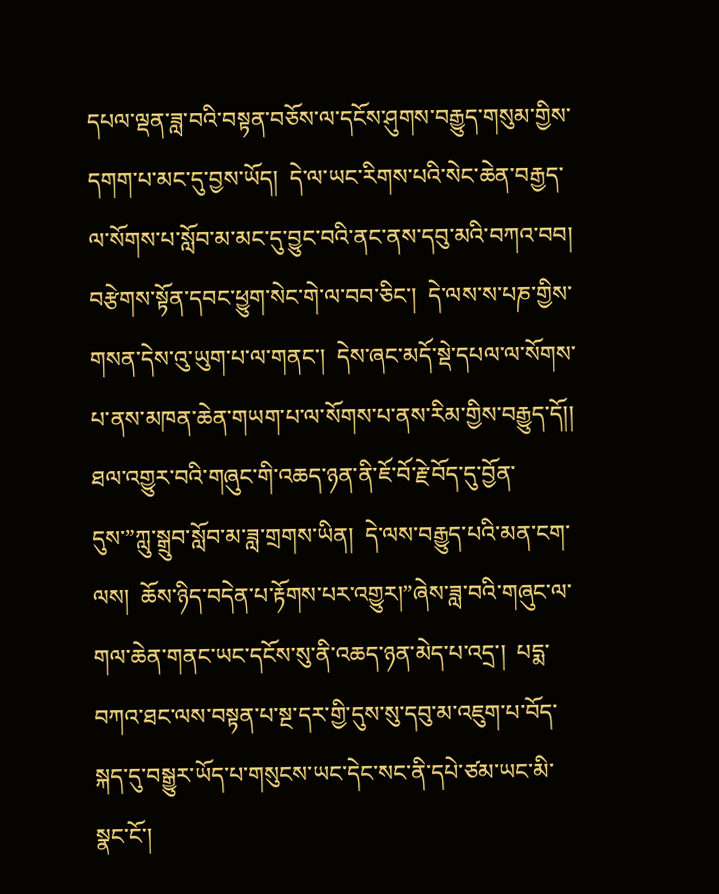དཔལ་ལྡན་ཟླ་བའི་བསྟན་བཅོས་ལ་དངོས་ཤུགས་བརྒྱུད་གསུམ་གྱིས་དགག་པ་མང་དུ་བྱས་ཡོད།  དེ་ལ་ཡང་རིགས་པའི་སེང་ཆེན་བརྒྱད་ལ་སོགས་པ་སློབ་མ་མང་དུ་བྱུང་བའི་ནང་ནས་དབུ་མའི་བཀའ་བབ།  བརྩེགས་སྟོན་དབང་ཕྱུག་སེང་གེ་ལ་བབ་ཅིང་།  དེ་ལས་ས་པཎ་གྱིས་གསན་དེས་འུ་ཡུག་པ་ལ་གནང་།  དེས་ཞང་མདོ་སྡེ་དཔལ་ལ་སོགས་པ་ནས་མཁན་ཆེན་གཡག་པ་ལ་སོགས་པ་ནས་རིམ་གྱིས་བརྒྱུད་དོ།།  ཐལ་འགྱུར་བའི་གཞུང་གི་འཆད་ཉན་ནི་ཇོ་བོ་རྗེ་བོད་དུ་བྱོན་དུས་”ཀླུ་སྒྲུབ་སློབ་མ་ཟླ་གྲགས་ཡིན།  དེ་ལས་བརྒྱུད་པའི་མན་ངག་ལས།  ཆོས་ཉིད་བདེན་པ་རྟོགས་པར་འགྱུར།”ཞེས་ཟླ་བའི་གཞུང་ལ་གལ་ཆེན་གནང་ཡང་དངོས་སུ་ནི་འཆད་ཉན་མེད་པ་འདྲ་།  པདྨ་བཀའ་ཐང་ལས་བསྟན་པ་སྔ་དར་གྱི་དུས་སུ་དབུ་མ་འཇུག་པ་བོད་སྐད་དུ་བསྒྱུར་ཡོད་པ་གསུངས་ཡང་དེང་སང་ནི་དཔེ་ཙམ་ཡང་མི་སྣང་ངོ་།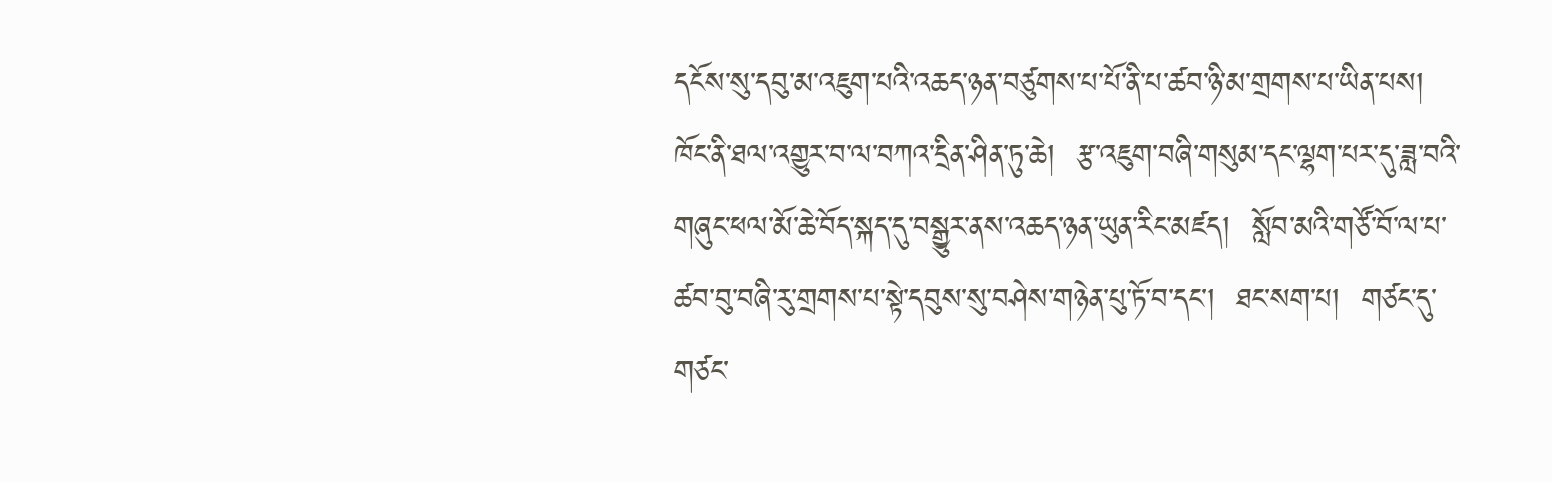དངོས་སུ་དབུ་མ་འཇུག་པའི་འཆད་ཉན་བཙུགས་པ་པོ་ནི་པ་ཚབ་ཉི་མ་གྲགས་པ་ཡིན་པས།  ཁོང་ནི་ཐལ་འགྱུར་བ་ལ་བཀའ་དྲིན་ཤིན་ཏུ་ཆེ།  རྩ་འཇུག་བཞི་གསུམ་དང་ལྷག་པར་དུ་ཟླ་བའི་གཞུང་ཕལ་མོ་ཆེ་བོད་སྐད་དུ་བསྒྱུར་ནས་འཆད་ཉན་ཡུན་རིང་མཛད།  སློབ་མའི་གཙོ་བོ་ལ་པ་ཚབ་བུ་བཞི་རུ་གྲགས་པ་སྟེ་དབུས་སུ་བཤེས་གཉེན་པུ་ཏོ་བ་དང་།  ཐང་སག་པ།  གཙང་དུ་གཙང་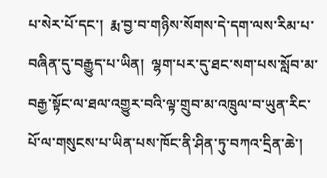པ་སེར་པོ་དང་།  རྨ་བྱ་བ་གཉིས་སོགས་དེ་དག་ལས་རིམ་པ་བཞིན་དུ་བརྒྱུད་པ་ཡིན།  ལྷག་པར་དུ་ཐང་སག་པས་སློབ་མ་བརྒྱ་སྟོང་ལ་ཐལ་འགྱུར་བའི་ལྟ་གྲུབ་མ་འཁྲུལ་བ་ཡུན་རིང་པོ་ལ་གསུངས་པ་ཡིན་པས་ཁོང་ནི་ཤིན་ཏུ་བཀའ་དྲིན་ཆེ་།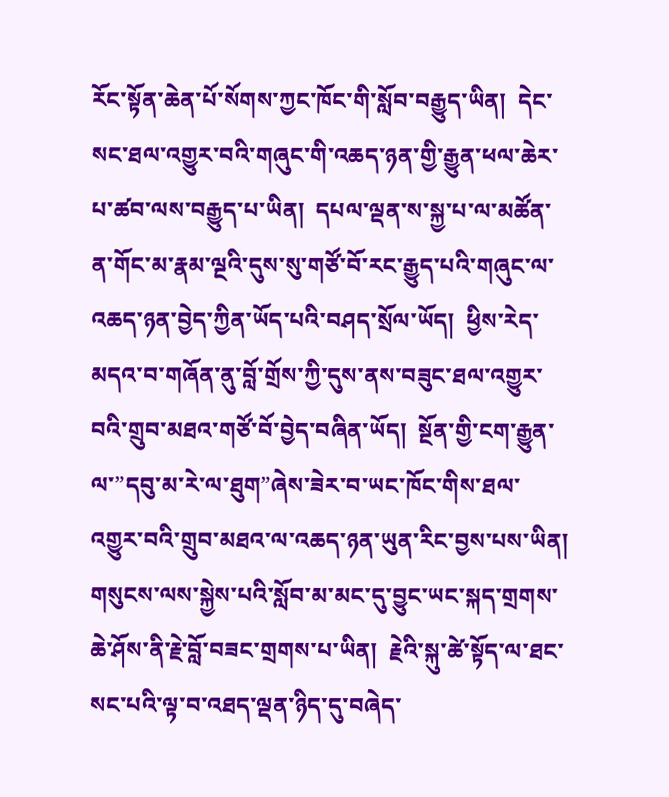རོང་སྟོན་ཆེན་པོ་སོགས་ཀྱང་ཁོང་གི་སློབ་བརྒྱུད་ཡིན།  དེང་སང་ཐལ་འགྱུར་བའི་གཞུང་གི་འཆད་ཉན་གྱི་རྒྱུན་ཕལ་ཆེར་པ་ཚབ་ལས་བརྒྱུད་པ་ཡིན།  དཔལ་ལྡན་ས་སྐྱ་པ་ལ་མཚོན་ན་གོང་མ་རྣམ་ལྔའི་དུས་སུ་གཙོ་བོ་རང་རྒྱུད་པའི་གཞུང་ལ་འཆད་ཉན་བྱེད་ཀྱིན་ཡོད་པའི་བཤད་སྲོལ་ཡོད།  ཕྱིས་རེད་མདའ་བ་གཞོན་ནུ་བློ་གྲོས་ཀྱི་དུས་ནས་བཟུང་ཐལ་འགྱུར་བའི་གྲུབ་མཐའ་གཙོ་བོ་བྱེད་བཞིན་ཡོད།  སྔོན་གྱི་ངག་རྒྱུན་ལ་”དབུ་མ་རེ་ལ་ཐུག”ཞེས་ཟེར་བ་ཡང་ཁོང་གིས་ཐལ་འགྱུར་བའི་གྲུབ་མཐའ་ལ་འཆད་ཉན་ཡུན་རིང་བྱས་པས་ཡིན།  གསུངས་ལས་སྐྱེས་པའི་སློབ་མ་མང་དུ་བྱུང་ཡང་སྐད་གྲགས་ཆེ་ཤོས་ནི་རྗེ་བློ་བཟང་གྲགས་པ་ཡིན།  རྗེའི་སྐུ་ཚེ་སྟོད་ལ་ཐང་སང་པའི་ལྟ་བ་འཐད་ལྡན་ཉིད་དུ་བཞེད་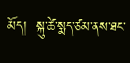མོད།  སྐུ་ཚེ་སྨད་ཙམ་ནས་ཐང་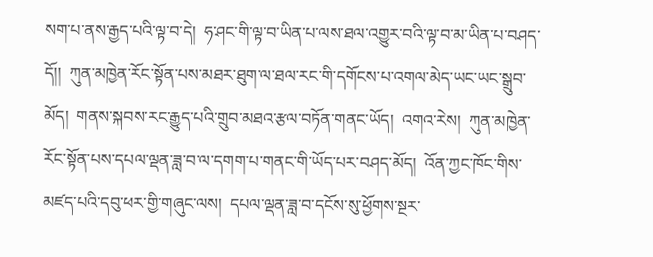སག་པ་ནས་རྒྱད་པའི་ལྟ་བ་དེ།  ཧ་ཤང་གི་ལྟ་བ་ཡིན་པ་ལས་ཐལ་འགྱུར་བའི་ལྟ་བ་མ་ཡིན་པ་བཤད་དོ།།  ཀུན་མཁྱེན་རོང་སྟོན་པས་མཐར་ཐུག་ལ་ཐལ་རང་གི་དགོངས་པ་འགལ་མེད་ཡང་ཡང་སྒྲུབ་མོད།  གནས་སྐབས་རང་རྒྱུད་པའི་གྲུབ་མཐའ་རྩལ་བཏོན་གནང་ཡོད།  འགའ་རེས།  ཀུན་མཁྱེན་རོང་སྟོན་པས་དཔལ་ལྡན་ཟླ་བ་ལ་དགག་པ་གནང་གི་ཡོད་པར་བཤད་མོད།  འོན་ཀྱང་ཁོང་གིས་མཛད་པའི་དབུ་ཕར་གྱི་གཞུང་ལས།  དཔལ་ལྡན་ཟླ་བ་དངོས་སུ་ཕྱོགས་སྔར་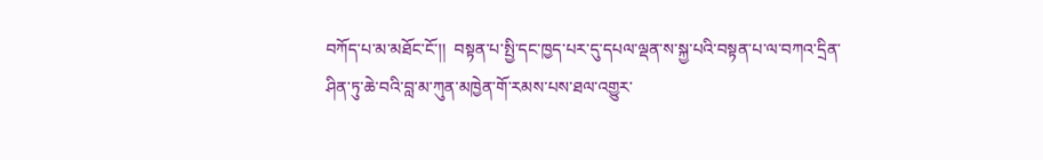བཀོད་པ་མ་མཐོང་ངོ་།།  བསྟན་པ་སྤྱི་དང་ཁྱད་པར་དུ་དཔལ་ལྡན་ས་སྐྱ་པའི་བསྟན་པ་ལ་བཀའ་དྲིན་ཤིན་ཏུ་ཆེ་བའི་བླ་མ་ཀུན་མཁྱེན་གོ་རམས་པས་ཐལ་འགྱུར་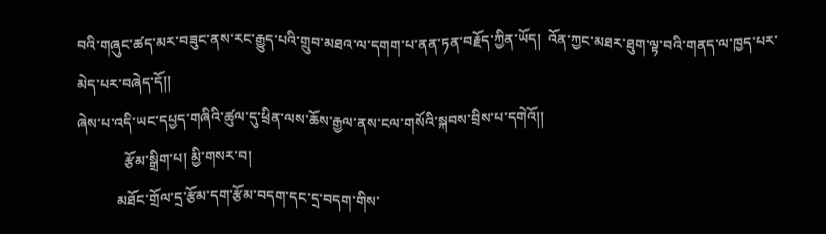བའི་གཞུང་ཚད་མར་བཟུང་ནས་རང་རྒྱུད་པའི་གྲུབ་མཐའ་ལ་དགག་པ་ནན་ཏན་བརྗོད་ཀྱིན་ཡོད།  འོན་ཀྱང་མཐར་ཐུག་ལྟ་བའི་གནད་ལ་ཁྱད་པར་མེད་པར་བཞེད་དོ།།
ཞེས་པ་འདི་ཡང་དཔྱད་གཞིའི་ཚུལ་དུ་ཕྲིན་ལས་ཆོས་རྒྱལ་ནས་ངལ་གསོའི་སྐབས་བྲིས་པ་དགེའོ།།
             རྩོམ་སྒྲིག་པ། མྱི་གསར་བ།
           མཐོང་གྲོལ་དྲ་རྩོམ་དག་རྩོམ་བདག་དང་དྲ་བདག་གིས་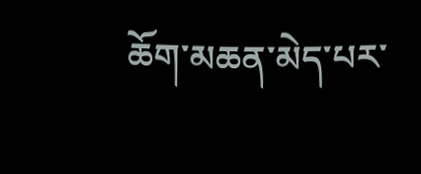ཆོག་མཆན་མེད་པར་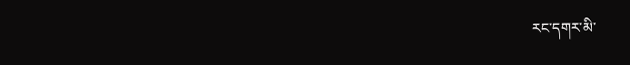རང་དགར་མི་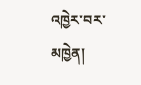འཁྱེར་བར་མཁྱེན།